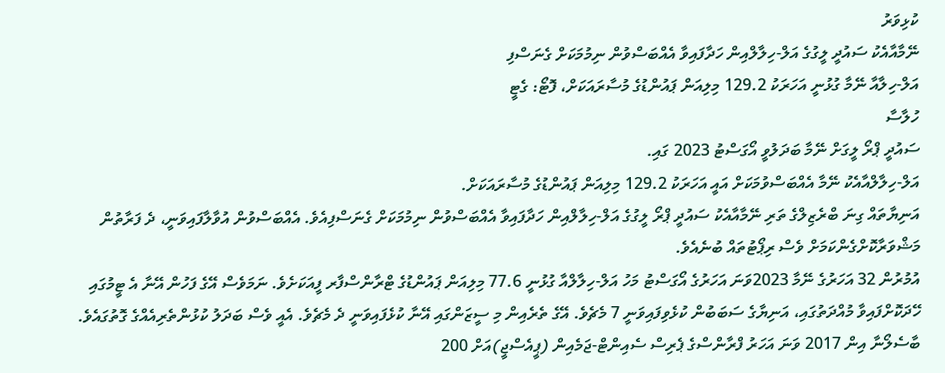ކުޅިވަރު
ނޭމާއާއެކު ސައުދީ ލީގުގެ އަލް-ހިލާލްއިން ހަދާފައިވާ އެއްބަސްވުން ނިމުމަކަށް ގެނަސްފި
އަލް-ހިލާއާ ނޭމާ ގުޅުނީ އަހަރަކު 129.2 މިލިއަން ޕައުންޑުގެ މުސާރައަކަށް، ފޮޓޯ: ގެޓީ
ހުލާސާ
ސައުދީ ޕްރޯ ލީގަށް ނޭމާ ބަދަލުވީ އޯގަސްޓު 2023 ގައި.
އަލް-ހިލާލްއާއެކު ނޭމާ އެއްބަސްވުމަކަށް އައީ އަހަރަކު 129.2 މިލިއަން ޕައުންޑުގެ މުސާރައަކަށް.
އަނިޔާތައް ގިނަ ބްރެޒިލްގެ ތަރި ނޭމާއާއެކު ސައުދީ ޕްރޯ ލީގުގެ އަލް-ހިލާލްއިން ހަދާފައިވާ އެއްބަސްވުން ނިމުމަކަށް ގެނަސްފިއެވެ. އެއްބަސްވުން އުވާލާފައިވަނީ، ދެ ފަރާތުން މަޝްވަރާކޮށްގެންކަމަށް ވެސް ރިޕޯޓުތައް ބުނެއެވެ.
އުމުރުން 32 އަހަރުގެ ނޭމާ 2023ވަނަ އަހަރުގެ އޯގަސްޓު މަހު އަލް-ހިލާލްއާ ގުޅުނީ 77.6 މިލިއަން ޕައުންޑުގެ ޓްރާންސްފާރ ފީއަކަށެވެ. ނަމަވެސް އޭގެ ފަހުން އޭނާ އެ ޓީމުގައި ހޭދަކޮށްފައިވާ މުއްދަތުގައި، އަނިޔާގެ ސަބަބުން ކުޅެވިފައިވަނީ 7 މެޗެވެ. އޭގެ ތެރެއިން މި ސީޒަންގައި އޭނާ ކުޅެފައިވަނީ ދެ މެޗެވެ. އެއީ ވެސް ބަދަލު ކުޅުންތެރިއެއްގެ ގޮތުގައެވެ.
ބާސެލޯނާ އިން 2017 ވަނަ އަހަރު ފްރާންސްގެ ޕެރިސް ސެއިންޓް-ޖަމެއިން (ޕީއެސްޖީ)އަށް 200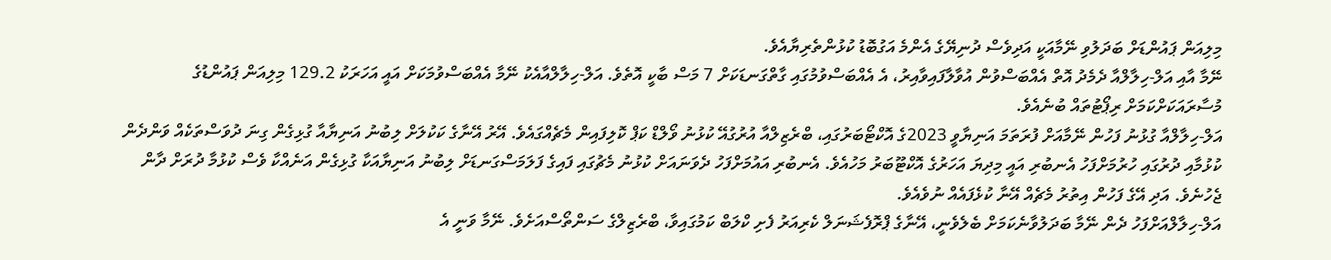މިލިއަން ޕައުންޑަށް ބަދަލުވި ނޭމާއަކީ އަދިވެސް ދުނިޔޭގެ އެންމެ އަގުބޮޑު ކުޅުންތެރިޔާއެވެ.
ނޭމާ އާއި އަލް-ހިލާލްއާ ދެމެދު އޮތް އެއްބަސްވުން އުވާލާފައިވާއިރު، އެ އެއްބަސްވުމުގައި ގާތްގަނޑަކަށް 7 މަސް ބާކީ އޮތެވެ. އަލް-ހިލާލްއާއެކު ނޭމާ އެއްބަސްވުމަކަށް އައީ އަހަރަކު 129.2 މިލިއަން ޕައުންޑުގެ މުސާރައަކަށްކަމަށް ރިޕޯޓުތައް ބުނެއެވެ.
އަލް-ހިލާލްއާ ގުޅުނު ފަހުން ނޭމާއަށް ފުރަތަމަ އަނިޔާވީ 2023ގެ އޮކްޓޯބަރުގައި، ބްރެޒިލްއާ އުރުގުއޭ ކުޅުނު ވޯލްޑް ކަޕް ކޮލިފައިން މެޗެއްގައެވެ. އޭރު އޭނާގެ ކަކުލަށް ލިބުނު އަނިޔާއާ ގުޅިގެން ގިނަ ދުވަސްތަކެއް ވަންދެން ކުޅުމާއި ދުރުގައި ހުރުމަށްފަހު އެނބުރި އައީ މިދިޔަ އަހަރުގެ އޮކްޓޫބަރު މަހުއެވެ. އެނބުރި އައުމަށްފަހު ދެވަނައަށް ކުޅުނު މެޗުގައި ފައިގެ ފަލަމަސްގަނޑަށް ލިބުނު އަނިޔާއަކާ ގުޅިގެން އަނެއްކާ ވެސް ކުޅުމާ ދުރަށް ދާން ޖެހުނެވެ. އަދި އޭގެ ފަހުން އިތުރު މެޗެއް އޭނާ ކުޅެފައެއް ނުވެއެވެ.
އަލް-ހިލާލްއަށްފަހު ދެން ނޭމާ ބަދަލުވާނެކަމަށް ބެލެވެނީ، އޭނާގެ ޕްރޮފެޝަނަލް ކެރިއަރު ފެށި ކްލަބް ކަމުގައިވާ، ބްރެޒިލްގެ ސަންތޯސްއަށެވެ. ނޭމާ ވަނީ އެ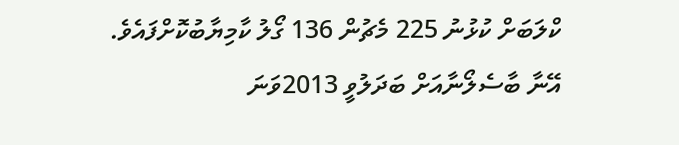ކްލަބަށް ކުޅުނު 225 މެޗުން 136 ގޯލު ކާމިޔާބުކޮށްފައެވެ.
އޭނާ ބާސެލޯނާއަށް ބަދަލުވީ 2013ވަނަ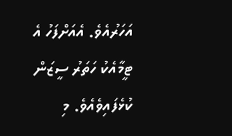އަހަރުއެވެ. އެއަށްފަހު އެ ޓީމާއެކު ހަތަރު ސީޒަން ކުޅެފައިވެއެވެ. މި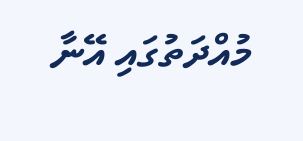މުއްދަތުގައި އޭނާ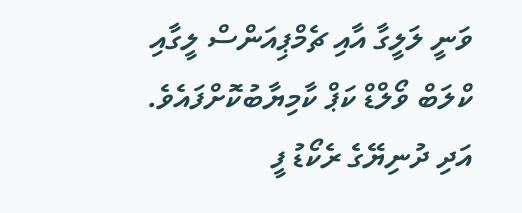ވަނީ ލަލީގާ އާއި ޗެމްޕިއަންސް ލީގާއި ކްލަބް ވޯލްޑް ކަޕް ކާމިޔާބުކޮށްފައެވެ.
އަދި ދުނިޔޭގެ ރެކޯޑު ފީ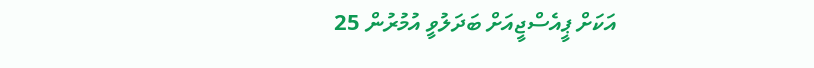އަކަށް ޕީއެސްޖީއަށް ބަދަލުވީ އުމުރުން 25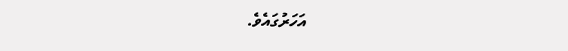އަހަރުގައެވެ.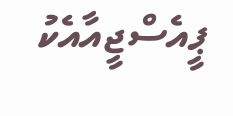ޕީއެސްޖީއާއެކު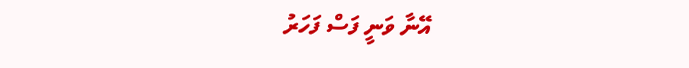އޭނާ ވަނީ ފަސް ފަހަރު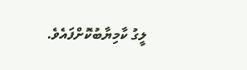ލީގު ކާމިޔާބުކޮށްފައެވެ.